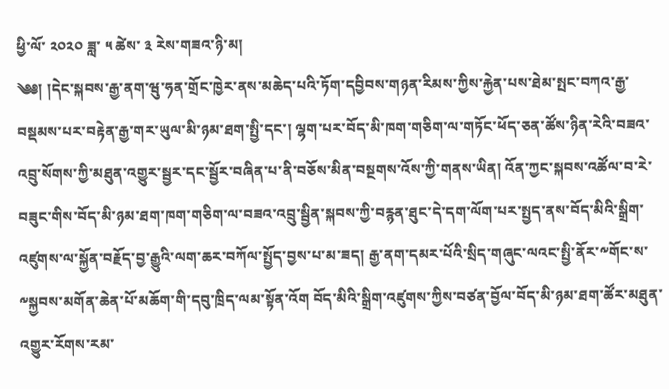ཕྱི་ལོ་ ༢༠༢༠ ཟླ་ ༥ ཚེས་ ༣ རེས་གཟའ་ཉི་མ།
༄༅། །དེང་སྐབས་རྒྱ་ནག་ཝུ་ཧན་གྲོང་ཁྱེར་ནས་མཆེད་པའི་ཏོག་དབྱིབས་གཉན་རིམས་ཀྱིས་རྐྱེན་པས་ཐེམ་སྤང་བཀའ་རྒྱ་བསྡམས་པར་བརྟེན་རྒྱ་གར་ཡུལ་མི་ཉམ་ཐག་སྤྱི་དང་། ལྷག་པར་བོད་མི་ཁག་གཅིག་ལ་གཏོང་ཕོད་ཅན་ཚོས་ཉིན་རེའི་བཟའ་འབྲུ་སོགས་ཀྱི་མཐུན་འགྱུར་སྦྱར་དང་སྦྱོར་བཞིན་པ་ནི་བཅོས་མིན་བསྔགས་འོས་ཀྱི་གནས་ཡིན། འོན་ཀྱང་སྐབས་འཚོལ་བ་རེ་བཟུང་གིས་བོད་མི་ཉམ་ཐག་ཁག་གཅིག་ལ་བཟའ་འབྲུ་སྦྱིན་སྐབས་ཀྱི་བརྙན་ཐུང་དེ་དག་ལོག་པར་སྤྱད་ནས་བོད་མིའི་སྒྲིག་འཛུགས་ལ་སྐྱོན་བརྗོད་བྱ་རྒྱུའི་ལག་ཆར་བཀོལ་སྤྱོད་བྱས་པ་མ་ཟད། རྒྱ་ནག་དམར་པོའི་སྲིད་གཞུང་ལའང་སྤྱི་ནོར་༸གོང་ས་༸སྐྱབས་མགོན་ཆེན་པོ་མཆོག་གི་དབུ་ཁྲིད་ལམ་སྟོན་འོག བོད་མིའི་སྒྲིག་འཛུགས་ཀྱིས་བཙན་བྱོལ་བོད་མི་ཉམ་ཐག་ཚོར་མཐུན་འགྱུར་རོགས་རམ་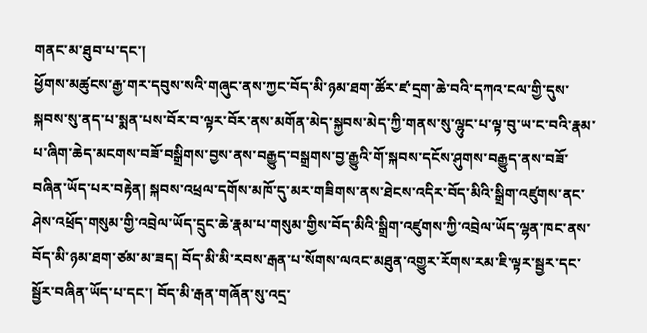གནང་མ་ཐུབ་པ་དང་།
ཕྱོགས་མཚུངས་རྒྱ་གར་དབུས་སའི་གཞུང་ནས་ཀྱང་བོད་མི་ཉམ་ཐག་ཚོར་ཛ་དྲག་ཆེ་བའི་དཀའ་ངལ་གྱི་དུས་སྐབས་སུ་ནད་པ་སྨན་པས་བོར་བ་ལྟར་བོར་ནས་མགོན་མེད་སྐྱབས་མེད་ཀྱི་གནས་སུ་ལྷུང་པ་ལྟ་བུ་ཡ་ང་བའི་རྣམ་པ་ཞིག་ཆེད་མངགས་བཟོ་བསྒྲིགས་བྱས་ནས་བརྒྱུད་བསྒྲགས་བྱ་རྒྱུའི་གོ་སྐབས་དངོས་ཤུགས་བརྒྱུད་ནས་བཟོ་བཞིན་ཡོད་པར་བརྟེན། སྐབས་འཕྲལ་དགོས་མཁོ་དུ་མར་གཟིགས་ནས་ཐེངས་འདིར་བོད་མིའི་སྒྲིག་འཛུགས་ནང་ཤེས་འཕྲོད་གསུམ་གྱི་འབྲེལ་ཡོད་དྲུང་ཆེ་རྣམ་པ་གསུམ་གྱིས་བོད་མིའི་སྒྲིག་འཛུགས་ཀྱི་འབྲེལ་ཡོད་ལྷན་ཁང་ནས་བོད་མི་ཉམ་ཐག་ཙམ་མ་ཟད། བོད་མི་མི་རབས་རྒན་པ་སོགས་ལའང་མཐུན་འགྱུར་རོགས་རམ་ཇི་ལྟར་སྦྱར་དང་སྦྱོར་བཞིན་ཡོད་པ་དང་། བོད་མི་རྒན་གཞོན་སུ་འདྲ་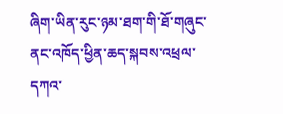ཞིག་ཡིན་རུང་ཉམ་ཐག་གི་ཐོ་གཞུང་ནང་འཁོད་ཕྱིན་ཆད་སྐབས་འཕྲལ་དཀའ་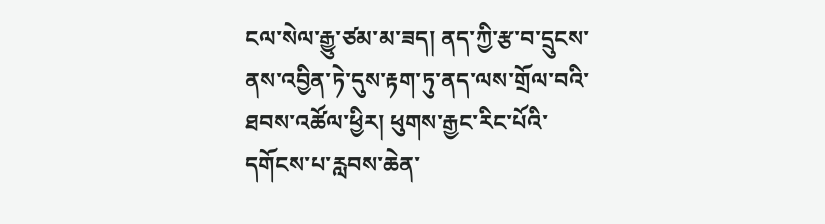ངལ་སེལ་རྒྱུ་ཙམ་མ་ཟད། ནད་ཀྱི་རྩ་བ་དྲུངས་ནས་འབྱིན་ཏེ་དུས་རྟག་ཏུ་ནད་ལས་གྲོལ་བའི་ཐབས་འཚོལ་ཕྱིར། ཕུགས་རྒྱང་རིང་པོའི་དགོངས་པ་རླབས་ཆེན་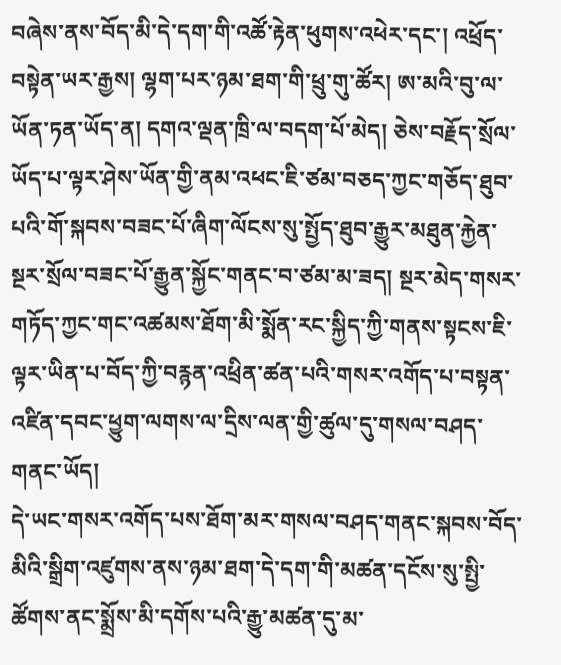བཞེས་ནས་བོད་མི་དེ་དག་གི་འཚོ་རྟེན་ཕུགས་འཕེར་དང་། འཕྲོད་བསྟེན་ཡར་རྒྱས། ལྷག་པར་ཉམ་ཐག་གི་ཕྲུ་གུ་ཚོར། ཨ་མའི་བུ་ལ་ཡོན་ཏན་ཡོད་ན། དགའ་ལྡན་ཁྲི་ལ་བདག་པོ་མེད། ཅེས་བརྗོད་སྲོལ་ཡོད་པ་ལྟར་ཤེས་ཡོན་གྱི་ནམ་འཕང་ཇི་ཙམ་བཅད་ཀྱང་གཅོད་ཐུབ་པའི་གོ་སྐབས་བཟང་པོ་ཞིག་ལོངས་སུ་སྤྱོད་ཐུབ་རྒྱུར་མཐུན་རྐྱེན་སྔར་སྲོལ་བཟང་པོ་རྒྱུན་སྐྱོང་གནང་བ་ཙམ་མ་ཟད། སྔར་མེད་གསར་གཏོད་ཀྱང་གང་འཚམས་ཐོག་མི་སྨོན་རང་སྐྱིད་ཀྱི་གནས་སྟངས་ཇི་ལྟར་ཡིན་པ་བོད་ཀྱི་བརྙན་འཕྲིན་ཚན་པའི་གསར་འགོད་པ་བསྟན་འཛིན་དབང་ཕྱུག་ལགས་ལ་དྲིས་ལན་གྱི་ཚུལ་དུ་གསལ་བཤད་གནང་ཡོད།
དེ་ཡང་གསར་འགོད་པས་ཐོག་མར་གསལ་བཤད་གནང་སྐབས་བོད་མིའི་སྒྲིག་འཛུགས་ནས་ཉམ་ཐག་དེ་དག་གི་མཚན་དངོས་སུ་སྤྱི་ཚོགས་ནང་སྨྲོས་མི་དགོས་པའི་རྒྱུ་མཚན་དུ་མ་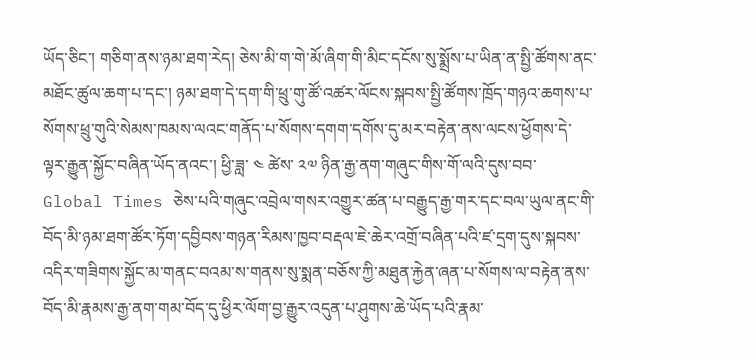ཡོད་ཅིང་། གཅིག་ནས་ཉམ་ཐག་རེད། ཅེས་མི་ག་གེ་མོ་ཞིག་གི་མིང་དངོས་སུ་སྨྲོས་པ་ཡིན་ན་སྤྱི་ཚོགས་ནང་མཐོང་ཚུལ་ཆག་པ་དང་། ཉམ་ཐག་དེ་དག་གི་ཕྲུ་གུ་ཚོ་འཚར་ལོངས་སྐབས་སྤྱི་ཚོགས་ཁྲོད་གཉའ་ཆགས་པ་སོགས་ཕྲུ་གུའི་སེམས་ཁམས་ལའང་གནོད་པ་སོགས་དགག་དགོས་དུ་མར་བརྟེན་ནས་ལངས་ཕྱོགས་དེ་ལྟར་རྒྱུན་སྐྱོང་བཞིན་ཡོད་ནའང་། ཕྱི་ཟླ་ ༤ ཚེས་ ༢༧ ཉིན་རྒྱ་ནག་གཞུང་གིས་གོ་ལའི་དུས་བབ་Global Times ཅེས་པའི་གཞུང་འབྲེལ་གསར་འགྱུར་ཚན་པ་བརྒྱུད་རྒྱ་གར་དང་བལ་ཡུལ་ནང་གི་བོད་མི་ཉམ་ཐག་ཚོར་ཏོག་དབྱིབས་གཉན་རིམས་ཁྱབ་བརྡལ་ཇེ་ཆེར་འགྲོ་བཞིན་པའི་ཛ་དྲག་དུས་སྐབས་འདིར་གཟིགས་སྐྱོང་མ་གནང་བའམ་ས་གནས་སུ་སྨན་བཅོས་ཀྱི་མཐུན་རྐྱེན་ཞན་པ་སོགས་ལ་བརྟེན་ནས་བོད་མི་རྣམས་རྒྱ་ནག་གམ་བོད་དུ་ཕྱིར་ལོག་བྱ་རྒྱུར་འདུན་པ་ཤུགས་ཆེ་ཡོད་པའི་རྣམ་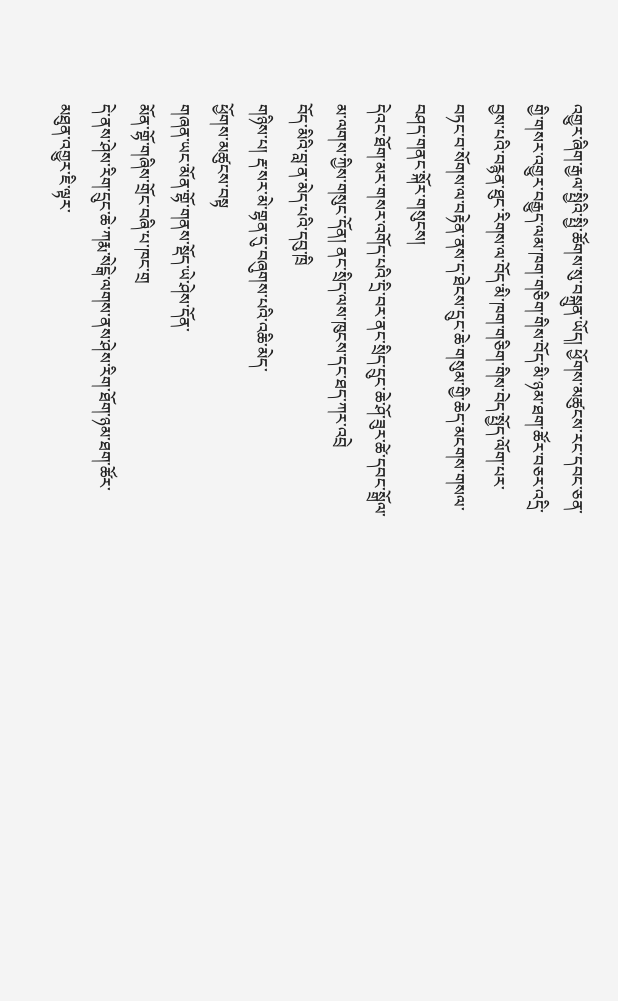འགྱུར་ཞིག་རྒྱལ་སྤྱིའི་སྤྱི་ཚོགས་སུ་བསྐྲུན་ཡོད། ཕྱོགས་མཚུངས་རང་དབང་ཅན་གྱི་གསར་འགྱུར་བརྒྱུད་ལམ་ཁག་གཅིག་གིས་བོད་མི་ཉམ་ཐག་ཚོར་བཅར་འདྲི་བྱས་པའི་བརྙན་ཐུང་རིགས་ལ་བོད་མི་ཁག་གཅིག་གིས་བེད་སྤྱོད་ལོག་པར་བཏང་བ་སོགས་ལ་བརྟེན་ནས་ད་ཐེངས་དྲུང་ཆེ་གསུམ་གྱི་ཆེད་མངགས་གསལ་བཤད་གནང་སྐོར་གསུངས།
དེའང་ཐོག་མར་གསར་འགོད་པའི་དྲི་བར་ནང་སྲིད་དྲུང་ཆེ་ཤོ་ཟུར་ཚེ་དབང་སྒྲོལ་མ་ལགས་ཀྱིས་གསུང་དོན། ནང་སྲིད་ལས་ཁུངས་དང་ཐད་ཀར་འབྲེ
བོད་མིའི་བླ་ན་མེད་པའི་དབུ་ཁྲི
གཉིས་པ། རྡ་སར་མེ་གྷན་དུ་བཞུགས་པའི་འཆི་མེད་
ཕྱོགས་མཚུངས་བསྟ
གཞན་ཡང་མོན་གྷོ་གནས་སྡོད་ཡེ་ཤེས་དོན་
མོན་གྷོ་གཞིས་གྲོང་བཞི་པ་ཁང་གྲ
དེ་ནས་ཤེས་རིག་དྲུང་ཆེ་ཀརྨ་སེངྒེ་ལགས་ནས་ཤེས་རིག་ཐོག་ཉམ་ཐག་ཚོར་མཐུན་འགྱུར་ཇི་ལྟར་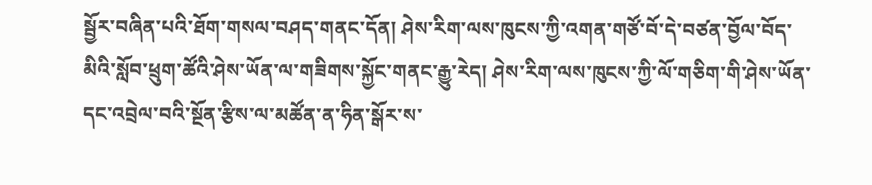སྦྱོར་བཞིན་པའི་ཐོག་གསལ་བཤད་གནང་དོན། ཤེས་རིག་ལས་ཁུངས་ཀྱི་འགན་གཙོ་བོ་དེ་བཙན་བྱོལ་བོད་མིའི་སློབ་ཕྲུག་ཚོའི་ཤེས་ཡོན་ལ་གཟིགས་སྐྱོང་གནང་རྒྱུ་རེད། ཤེས་རིག་ལས་ཁུངས་ཀྱི་ལོ་གཅིག་གི་ཤེས་ཡོན་དང་འབྲེལ་བའི་སྔོན་རྩིས་ལ་མཚོན་ན་ཧིན་སྒོར་ས་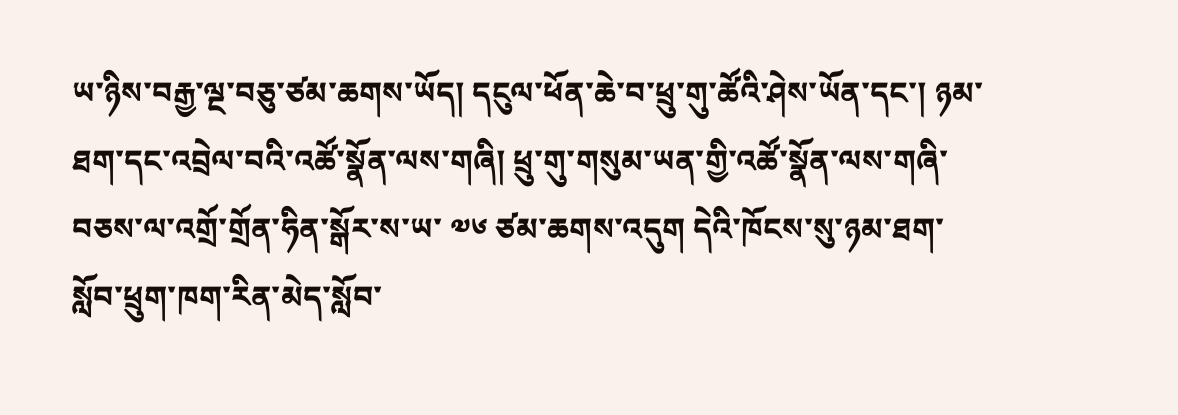ཡ་ཉིས་བརྒྱ་ལྔ་བཅུ་ཙམ་ཆགས་ཡོད། དངུལ་ཕོན་ཆེ་བ་ཕྲུ་གུ་ཚོའི་ཤེས་ཡོན་དང་། ཉམ་ཐག་དང་འབྲེལ་བའི་འཚོ་སྣོན་ལས་གཞི། ཕྲུ་གུ་གསུམ་ཡན་གྱི་འཚོ་སྣོན་ལས་གཞི་བཅས་ལ་འགྲོ་གྲོན་ཧིན་སྒོར་ས་ཡ་ ༧༦ ཙམ་ཆགས་འདུག དེའི་ཁོངས་སུ་ཉམ་ཐག་སློབ་ཕྲུག་ཁག་རིན་མེད་སློབ་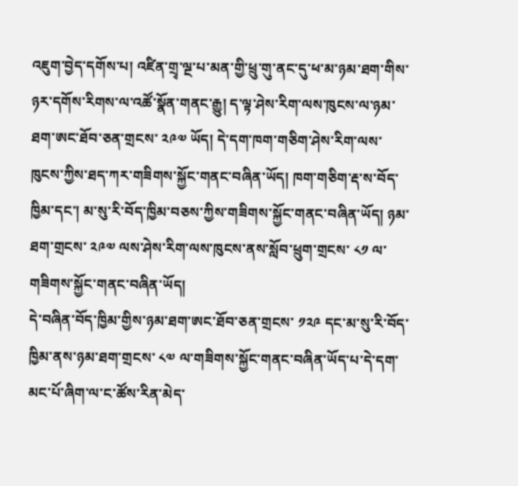འཇུག་བྱེད་དགོས་པ། འཛིན་གྲྭ་ལྔ་པ་མན་གྱི་ཕྲུ་གུ་ནང་དུ་ཕ་མ་ཉམ་ཐག་གིས་ཉར་དགོས་རིགས་ལ་འཚོ་སྣོན་གནང་རྒྱུ། ད་ལྟ་ཤེས་རིག་ལས་ཁུངས་ལ་ཉམ་ཐག་ཨང་ཐོབ་ཅན་གྲངས་ ༢༩༧ ཡོད། དེ་དག་ཁག་གཅིག་ཤེས་རིག་ལས་ཁུངས་ཀྱིས་ཐད་ཀར་གཟིགས་སྐྱོང་གནང་བཞིན་ཡོད། ཁག་གཅིག་རྡ་ས་བོད་ཁྱིམ་དང་། མ་སུ་རི་བོད་ཁྱིམ་བཅས་ཀྱིས་གཟིགས་སྐྱོང་གནང་བཞིན་ཡོད། ཉམ་ཐག་གྲངས་ ༢༩༧ ལས་ཤེས་རིག་ལས་ཁུངས་ནས་སློབ་ཕྲུག་གྲངས་ ༨༡ ལ་གཟིགས་སྐྱོང་གནང་བཞིན་ཡོད།
དེ་བཞིན་བོད་ཁྱིམ་གྱིས་ཉམ་ཐག་ཨང་ཐོབ་ཅན་གྲངས་ ༡༢༩ དང་མ་སུ་རི་བོད་ཁྱིམ་ནས་ཉམ་ཐག་གྲངས་ ༨༧ ལ་གཟིགས་སྐྱོང་གནང་བཞིན་ཡོད་པ་དེ་དག་མང་པོ་ཞིག་ལ་ང་ཚོས་རིན་མེད་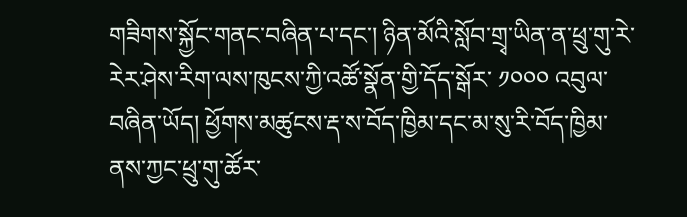གཟིགས་སྐྱོང་གནང་བཞིན་པ་དང་། ཉིན་མོའི་སློབ་གྲྭ་ཡིན་ན་ཕྲུ་གུ་རེ་རེར་ཤེས་རིག་ལས་ཁུངས་ཀྱི་འཚོ་སྣོན་གྱི་དོད་སྒོར་ ༡༠༠༠ འབུལ་བཞིན་ཡོད། ཕྱོགས་མཚུངས་རྡ་ས་བོད་ཁྱིམ་དང་མ་སུ་རི་བོད་ཁྱིམ་ནས་ཀྱང་ཕྲུ་གུ་ཚོར་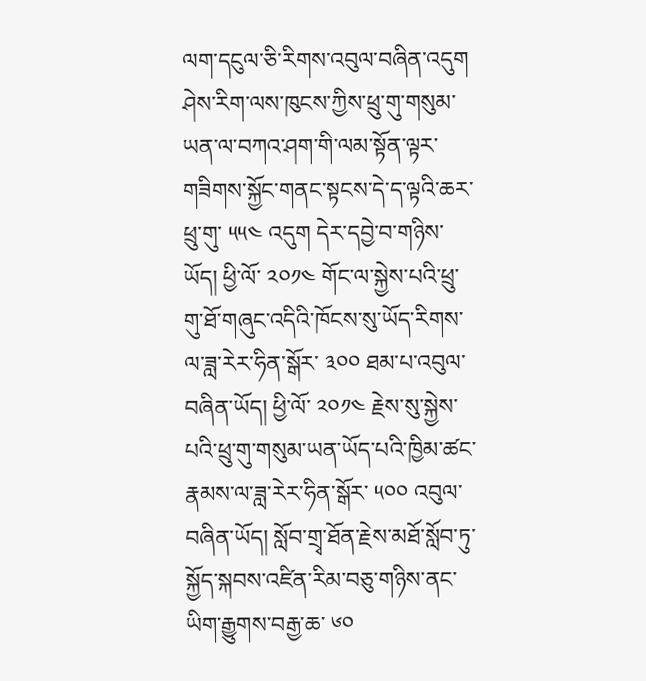ལག་དངུལ་ཅི་རིགས་འབུལ་བཞིན་འདུག ཤེས་རིག་ལས་ཁུངས་ཀྱིས་ཕྲུ་གུ་གསུམ་ཡན་ལ་བཀའ་ཤག་གི་ལམ་སྟོན་ལྟར་གཟིགས་སྐྱོང་གནང་སྟངས་དེ་ད་ལྟའི་ཆར་ཕྲུ་གུ་ ༥༥༤ འདུག དེར་དབྱེ་བ་གཉིས་ཡོད། ཕྱི་ལོ་ ༢༠༡༤ གོང་ལ་སྐྱེས་པའི་ཕྲུ་གུ་ཐོ་གཞུང་འདིའི་ཁོངས་སུ་ཡོད་རིགས་ལ་ཟླ་རེར་ཧིན་སྒོར་ ༣༠༠ ཐམ་པ་འབུལ་བཞིན་ཡོད། ཕྱི་ལོ་ ༢༠༡༤ རྗེས་སུ་སྐྱེས་པའི་ཕྲུ་གུ་གསུམ་ཡན་ཡོད་པའི་ཁྱིམ་ཚང་རྣམས་ལ་ཟླ་རེར་ཧིན་སྒོར་ ༥༠༠ འབུལ་བཞིན་ཡོད། སློབ་གྲྭ་ཐོན་རྗེས་མཐོ་སློབ་ཏུ་སྐྱོད་སྐབས་འཛིན་རིམ་བཅུ་གཉིས་ནང་ཡིག་རྒྱུགས་བརྒྱ་ཆ་ ༦༠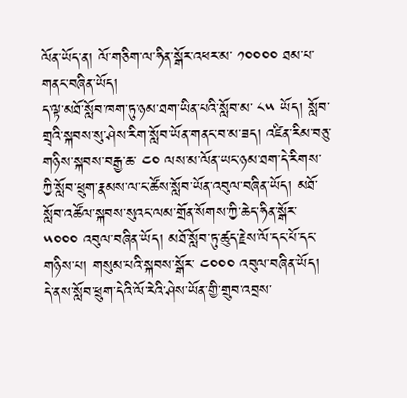ལོན་ཡོད་ན། ལོ་གཅིག་ལ་ཧིན་སྒོར་འཕར་མ་ ༡༠༠༠༠ ཐམ་པ་གནང་བཞིན་ཡོད།
ད་ལྟ་མཐོ་སློབ་ཁག་ཏུ་ཉམ་ཐག་ཡིན་པའི་སློབ་མ་ ༨༥ ཡོད། སློབ་གྲྭའི་སྐབས་སུ་ཤེས་རིག་སློབ་ཡོན་གནང་བ་མ་ཟད། འཛིན་རིམ་བཅུ་གཉིས་སྐབས་བརྒྱ་ཆ་ ༤༠ ལས་མ་ལོན་ཡང་ཉམ་ཐག་དེ་རིགས་ཀྱི་སློབ་ཕྲུག་རྣམས་ལ་ང་ཚོས་སློབ་ཡོན་འབུལ་བཞིན་ཡོད། མཐོ་སློབ་འཚོལ་སྐབས་སུའང་ལམ་གྲོན་སོགས་ཀྱི་ཆེད་ཧིན་སྒོར་ ༥༠༠༠ འབུལ་བཞིན་ཡོད། མཐོ་སློབ་ཏུ་ཚུད་རྗེས་ལོ་དང་པོ་དང་གཉིས་པ། གསུམ་པའི་སྐབས་སྒོར་ ༤༠༠༠ འབུལ་བཞིན་ཡོད། དེ་ནས་སློབ་ཕྲུག་དེའི་ལོ་རེའི་ཤེས་ཡོན་གྱི་གྲུབ་འབྲས་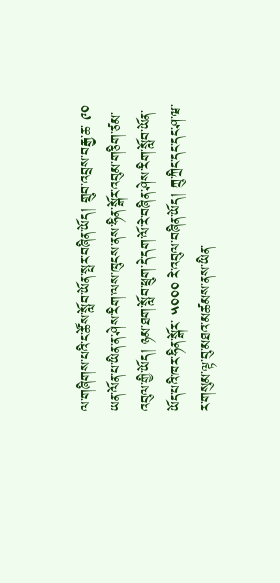ལ་གཞིགས་པའི་ང་ཚོས་སློབ་ཡོན་སྤར་བཞིན་ཡོད། གྲུབ་འབྲས་བརྒྱ་ཆ་ ༩༠ ཡན་ལོན་པ་ཡིན་ན་ཤེས་རིག་ལས་ཁུངས་ནས་ཧིན་སྒོར་འབུམ་གཅིག་ཙམ་འབུལ་གྱི་ཡོད། ཉམ་ཐག་སློབ་ཕྲུག་དེ་དག་ལོ་རེ་བཞིན་ཤེས་རིག་སློབ་ཡོན་ཡོད་པའི་ཁར་ཧིན་སྒོར་ ༥༠༠༠ རེ་འབུལ་བཞིན་ཡོད། ཀྲུ་ཀྲིང་དང་དང་ཤ་ཝ་ར་གསུམ་ལྟ་བུ་མཐའ་མཚམས་ནས་ཡིན་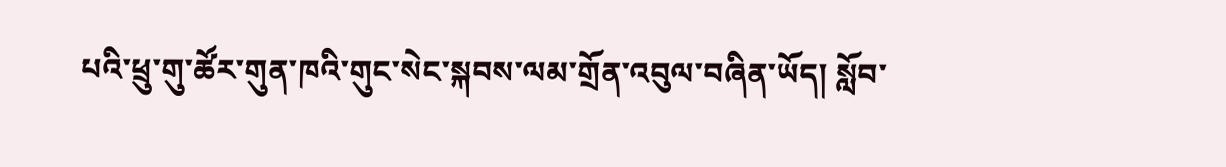པའི་ཕྲུ་གུ་ཚོར་གུན་ཁའི་གུང་སེང་སྐབས་ལམ་གྲོན་འབུལ་བཞིན་ཡོད། སློབ་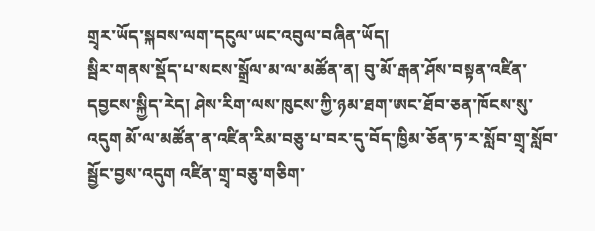གྲྭར་ཡོད་སྐབས་ལག་དངུལ་ཡང་འབུལ་བཞིན་ཡོད།
སྦིར་གནས་སྡོད་པ་སངས་སྒྲོལ་མ་ལ་མཚོན་ན། བུ་མོ་རྒན་ཤོས་བསྟན་འཛིན་དབྱངས་སྐྱིད་རེད། ཤེས་རིག་ལས་ཁུངས་ཀྱི་ཉམ་ཐག་ཨང་ཐོབ་ཅན་ཁོངས་སུ་འདུག མོ་ལ་མཚོན་ན་འཛིན་རིམ་བཅུ་པ་བར་དུ་བོད་ཁྱིམ་ཅོན་ཏ་ར་སློབ་གྲྭ་སློབ་སྦྱོང་བྱས་འདུག འཛིན་གྲྭ་བཅུ་གཅིག་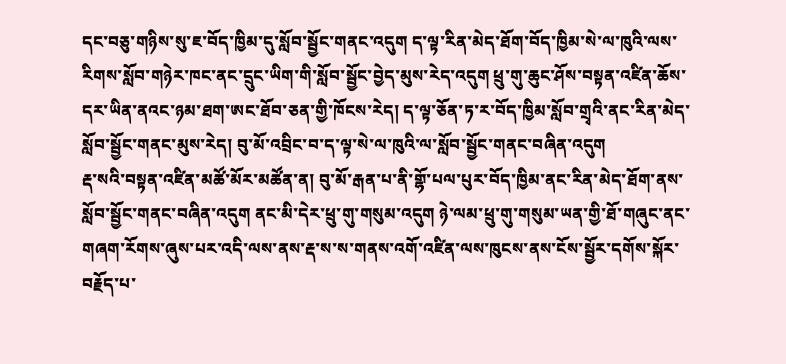དང་བཅུ་གཉིས་སུ་ཇ་བོད་ཁྱིམ་དུ་སློབ་སྦྱོང་གནང་འདུག ད་ལྟ་རིན་མེད་ཐོག་བོད་ཁྱིམ་སེ་ལ་ཁུའི་ལས་རིགས་སློབ་གཉེར་ཁང་ནང་དྲུང་ཡིག་གི་སློབ་སྦྱོང་བྱེད་མུས་རེད་འདུག ཕྲུ་གུ་ཆུང་ཤོས་བསྟན་འཛིན་ཆོས་དར་ཡིན་ནའང་ཉམ་ཐག་ཨང་ཐོབ་ཅན་གྱི་ཁོངས་རེད། ད་ལྟ་ཅོན་ཏ་ར་བོད་ཁྱིམ་སློབ་གྲྭའི་ནང་རིན་མེད་སློབ་སྦྱོང་གནང་མུས་རེད། བུ་མོ་འབྲིང་བ་ད་ལྟ་སེ་ལ་ཁུའི་ལ་སློབ་སྦྱོང་གནང་བཞིན་འདུག
རྡ་སའི་བསྟན་འཛིན་མཚོ་མོར་མཚོན་ན། བུ་མོ་རྒན་པ་ནི་གྷོ་པལ་པུར་བོད་ཁྱིམ་ནང་རིན་མེད་ཐོག་ནས་སློབ་སྦྱོང་གནང་བཞིན་འདུག ནང་མི་དེར་ཕྲུ་གུ་གསུམ་འདུག ཉེ་ལམ་ཕྲུ་གུ་གསུམ་ཡན་གྱི་ཐོ་གཞུང་ནང་གཞག་རོགས་ཞུས་པར་འདི་ལས་ནས་རྡ་ས་ས་གནས་འགོ་འཛིན་ལས་ཁུངས་ནས་ངོས་སྦྱོར་དགོས་སྐོར་བརྗོད་པ་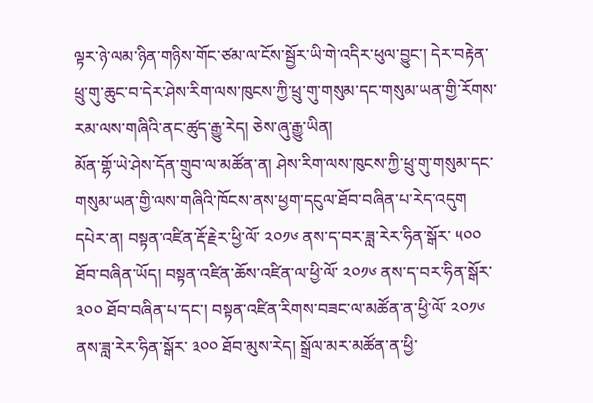ལྟར་ཉེ་ལམ་ཉིན་གཉིས་གོང་ཙམ་ལ་ངོས་སྦྱོར་ཡི་གེ་འདིར་ཕུལ་བྱུང་། དེར་བརྟེན་ཕྲུ་གུ་ཆུང་བ་དེར་ཤེས་རིག་ལས་ཁུངས་ཀྱི་ཕྲུ་གུ་གསུམ་དང་གསུམ་ཡན་གྱི་རོགས་རམ་ལས་གཞིའི་ནང་ཚུད་རྒྱུ་རེད། ཅེས་ཞུ་རྒྱུ་ཡིན།
མོན་གྷོ་ཡེ་ཤེས་དོན་གྲུབ་ལ་མཚོན་ན། ཤེས་རིག་ལས་ཁུངས་ཀྱི་ཕྲུ་གུ་གསུམ་དང་གསུམ་ཡན་གྱི་ལས་གཞིའི་ཁོངས་ནས་ཕྱག་དངུལ་ཐོབ་བཞིན་པ་རེད་འདུག དཔེར་ན། བསྟན་འཛིན་རྡོ་རྗེར་ཕྱི་ལོ་ ༢༠༡༦ ནས་ད་བར་ཟླ་རེར་ཧིན་སྒོར་ ༥༠༠ ཐོབ་བཞིན་ཡོད། བསྟན་འཛིན་ཆོས་འཛིན་ལ་ཕྱི་ལོ་ ༢༠༡༦ ནས་ད་བར་ཧིན་སྒོར་ ༣༠༠ ཐོབ་བཞིན་པ་དང་། བསྟན་འཛིན་རིགས་བཟང་ལ་མཚོན་ན་ཕྱི་ལོ་ ༢༠༡༦ ནས་ཟླ་རེར་ཧིན་སྒོར་ ༣༠༠ ཐོབ་མུས་རེད། སྒྲོལ་མར་མཚོན་ན་ཕྱི་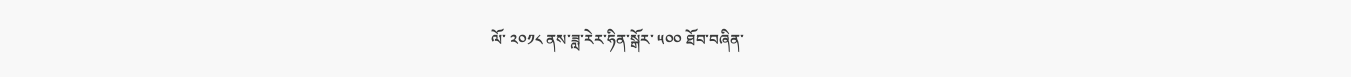ལོ་ ༢༠༡༨ ནས་ཟླ་རེར་ཧིན་སྒོར་ ༥༠༠ ཐོབ་བཞིན་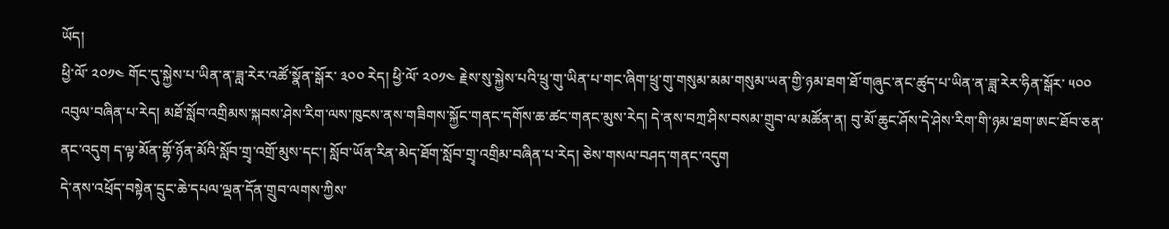ཡོད།
ཕྱི་ལོ་ ༢༠༡༤ གོང་དུ་སྐྱེས་པ་ཡིན་ན་ཟླ་རེར་འཚོ་སྣོན་སྒོར་ ༣༠༠ རེད། ཕྱི་ལོ་ ༢༠༡༤ རྗེས་སུ་སྐྱེས་པའི་ཕྲུ་གུ་ཡིན་པ་གང་ཞིག་ཕྲུ་གུ་གསུམ་མམ་གསུམ་ཡན་གྱི་ཉམ་ཐག་ཐོ་གཞུང་ནང་ཚུད་པ་ཡིན་ན་ཟླ་རེར་ཧིན་སྒོར་ ༥༠༠ འབུལ་བཞིན་པ་རེད། མཐོ་སློབ་འགྲིམས་སྐབས་ཤེས་རིག་ལས་ཁུངས་ནས་གཟིགས་སྐྱོང་གནང་དགོས་ཆ་ཚང་གནང་མུས་རེད། དེ་ནས་བཀྲ་ཤིས་བསམ་གྲུབ་ལ་མཚོན་ན། བུ་མོ་ཆུང་ཤོས་དེ་ཤེས་རིག་གི་ཉམ་ཐག་ཨང་ཐོབ་ཅན་ནང་འདུག ད་ལྟ་མོན་གྷོ་ཉོན་མོའི་སློབ་གྲྭ་འགྲོ་མུས་དང་། སློབ་ཡོན་རིན་མེད་ཐོག་སློབ་གྲྭ་འགྲིམ་བཞིན་པ་རེད། ཅེས་གསལ་བཤད་གནང་འདུག
དེ་ནས་འཕྲོད་བསྟེན་དྲུང་ཆེ་དཔལ་ལྡན་དོན་གྲུབ་ལགས་ཀྱིས་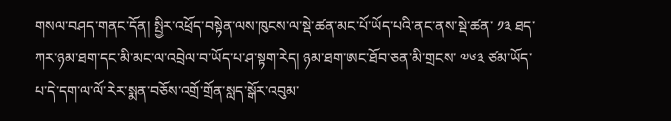གསལ་བཤད་གནང་དོན། སྤྱིར་འཕྲོད་བསྟེན་ལས་ཁུངས་ལ་སྡེ་ཚན་མང་པོ་ཡོད་པའི་ནང་ནས་སྡེ་ཚན་ ༡༣ ཐད་ཀར་ཉམ་ཐག་དང་མི་མང་ལ་འབྲེལ་བ་ཡོད་པ་ཤ་སྟག་རེད། ཉམ་ཐག་ཨང་ཐོབ་ཅན་མི་གྲངས་ ༧༦༣ ཙམ་ཡོད་པ་དེ་དག་ལ་ལོ་རེར་སྨན་བཅོས་འགྲོ་གྲོན་སླད་སྒོར་འབུམ་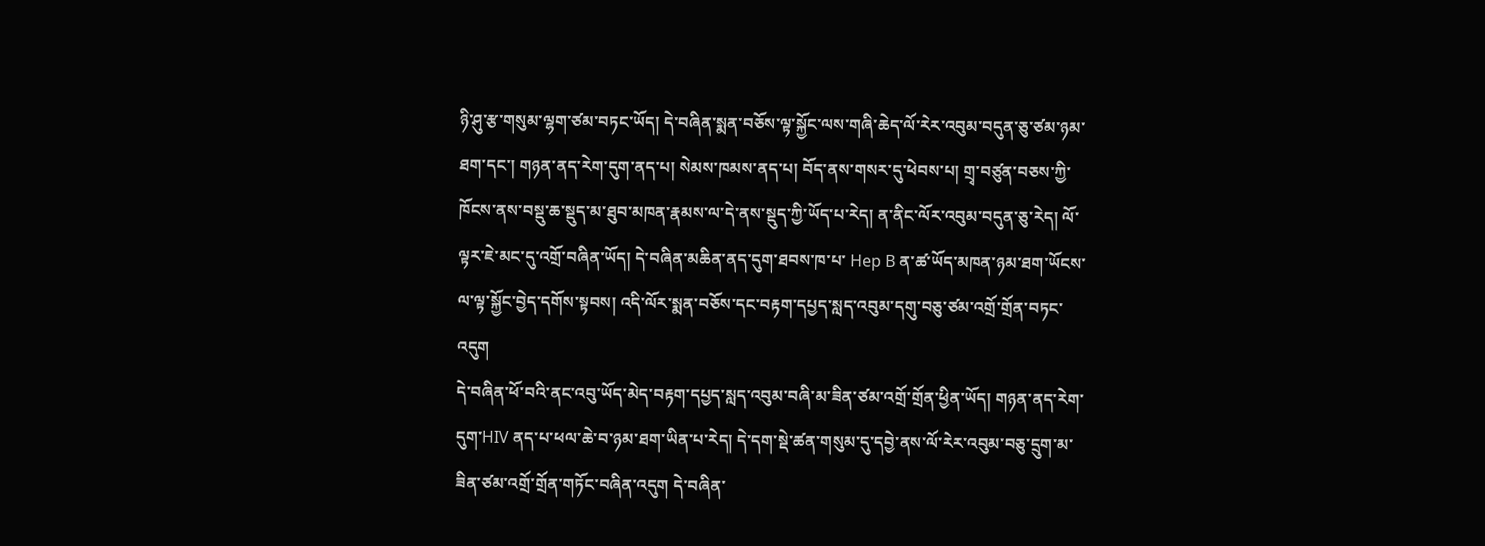ཉི་ཤུ་རྩ་གསུམ་ལྷག་ཙམ་བཏང་ཡོད། དེ་བཞིན་སྨན་བཅོས་ལྟ་སྐྱོང་ལས་གཞི་ཆེད་ལོ་རེར་འབུམ་བདུན་ཅུ་ཙམ་ཉམ་ཐག་དང་། གཉན་ནད་རེག་དུག་ནད་པ། སེམས་ཁམས་ནད་པ། བོད་ནས་གསར་དུ་ཕེབས་པ། གྲྭ་བཙུན་བཅས་ཀྱི་ཁོངས་ནས་བསྡུ་ཆ་སྡུད་མ་ཐུབ་མཁན་རྣམས་ལ་དེ་ནས་སྡུད་ཀྱི་ཡོད་པ་རེད། ན་ནིང་ལོར་འབུམ་བདུན་ཅུ་རེད། ལོ་ལྟར་ཇེ་མང་དུ་འགྲོ་བཞིན་ཡོད། དེ་བཞིན་མཆིན་ནད་དུག་ཐབས་ཁ་པ་ Hep B ན་ཚ་ཡོད་མཁན་ཉམ་ཐག་ཡོངས་ལ་ལྟ་སྐྱོང་བྱེད་དགོས་སྟབས། འདི་ལོར་སྨན་བཅོས་དང་བརྟག་དཔྱད་སླད་འབུམ་དགུ་བཅུ་ཙམ་འགྲོ་གྲོན་བཏང་འདུག
དེ་བཞིན་ཕོ་བའི་ནང་འབུ་ཡོད་མེད་བརྟག་དཔྱད་སླད་འབུམ་བཞི་མ་ཟིན་ཙམ་འགྲོ་གྲོན་ཕྱིན་ཡོད། གཉན་ནད་རེག་དུག་HIV ནད་པ་ཕལ་ཆེ་བ་ཉམ་ཐག་ཡིན་པ་རེད། དེ་དག་སྡེ་ཚན་གསུམ་དུ་དབྱེ་ནས་ལོ་རེར་འབུམ་བཅུ་དྲུག་མ་ཟིན་ཙམ་འགྲོ་གྲོན་གཏོང་བཞིན་འདུག དེ་བཞིན་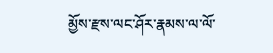མྱོས་རྫས་ལང་ཤོར་རྣམས་ལ་ལོ་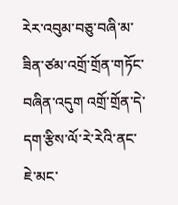རེར་འབུམ་བཅུ་བཞི་མ་ཟིན་ཙམ་འགྲོ་གྲོན་གཏོང་བཞིན་འདུག འགྲོ་གྲོན་དེ་དག་རྩིས་ལོ་རེ་རེའི་ནང་ཇེ་མང་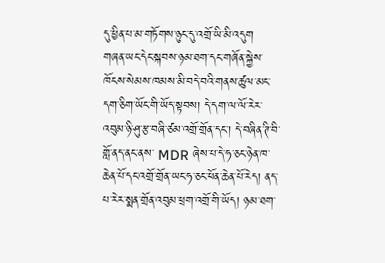དུ་ཕྱིན་པ་མ་གཏོགས་ཉུང་དུ་འགྲོ་ཡི་མི་འདུག
གཞན་ཡང་དེང་སྐབས་ཉམ་ཐག་དང་གཞོན་སྐྱེས་ཁོངས་སེམས་ཁམས་མི་བདེ་བའི་གནས་ཚུལ་མང་དག་ཅིག་ཡོང་གི་ཡོད་སྟབས། དེ་དག་ལ་ལོ་རེར་འབུམ་ཉི་ཤུ་རྩ་བཞི་ཙམ་འགྲོ་གྲོན་དང་། དེ་བཞིན་ཊི་བི་གློ་ནད་ནང་ནས་ MDR ཞེས་པ་དེ་ཧ་ཅང་ཉེན་ཁ་ཆེན་པོ་དང་འགྲོ་གྲོན་ཡང་ཧ་ཅང་ཕོན་ཆེན་པོ་རེད། ནད་པ་རེར་སྨན་གྲོན་འབུམ་ཕྲག་འགྲོ་གི་ཡོད། ཉམ་ཐག་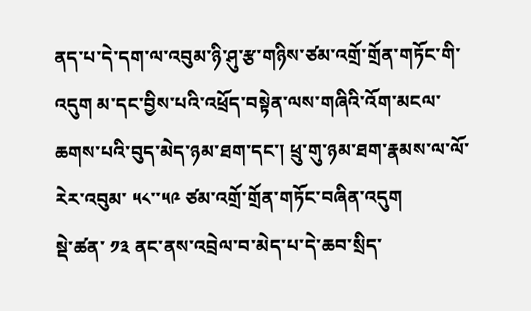ནད་པ་དེ་དག་ལ་འབུམ་ཉི་ཤུ་རྩ་གཉིས་ཙམ་འགྲོ་གྲོན་གཏོང་གི་འདུག མ་དང་བྱིས་པའི་འཕྲོད་བསྟེན་ལས་གཞིའི་འོག་མངལ་ཆགས་པའི་བུད་མེད་ཉམ་ཐག་དང་། ཕྲུ་གུ་ཉམ་ཐག་རྣམས་ལ་ལོ་རེར་འབུམ་ ༥༨་་༥༩ ཙམ་འགྲོ་གྲོན་གཏོང་བཞིན་འདུག
སྡེ་ཚན་ ༡༣ ནང་ནས་འབྲེལ་བ་མེད་པ་དེ་ཆབ་སྲིད་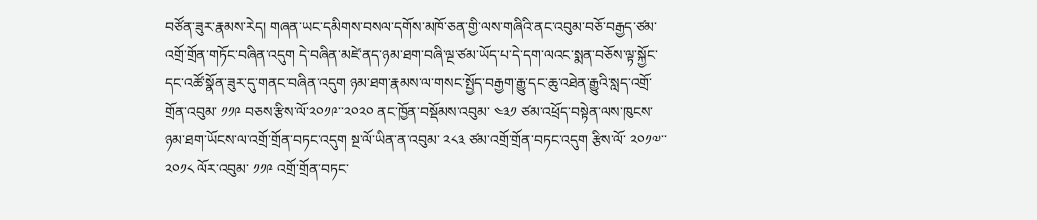བཙོན་ཟུར་རྣམས་རེད། གཞན་ཡང་དམིགས་བསལ་དགོས་མཁོ་ཅན་གྱི་ལས་གཞིའི་ནང་འབུམ་བཅོ་བརྒྱད་ཙམ་འགྲོ་གྲོན་གཏོང་བཞིན་འདུག དེ་བཞིན་མཛེ་ནད་ཉམ་ཐག་བཞི་ལྔ་ཙམ་ཡོད་པ་དེ་དག་ལའང་སྨན་བཅོས་ལྟ་སྐྱོང་དང་འཚོ་སྣོན་ཟུར་དུ་གནང་བཞིན་འདུག ཉམ་ཐག་རྣམས་ལ་གསང་སྤྱོད་བརྒྱག་རྒྱུ་དང་ཆུ་འཐེན་རྒྱུའི་སླད་འགྲོ་གྲོན་འབུམ་ ༡༡༩ བཅས་རྩིས་ལོ་༢༠༡༩་་༢༠༢༠ ནང་ཁྱོན་བསྡོམས་འབུམ་ ༤༣༡ ཙམ་འཕྲོད་བསྟེན་ལས་ཁུངས་ཉམ་ཐག་ཡོངས་ལ་འགྲོ་གྲོན་བཏང་འདུག སྔ་ལོ་ཡིན་ན་འབུམ་ ༢༨༣ ཙམ་འགྲོ་གྲོན་བཏང་འདུག རྩིས་ལོ་ ༢༠༡༧་་༢༠༡༨ ལོར་འབུམ་ ༡༡༩ འགྲོ་གྲོན་བཏང་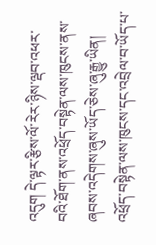འདུག དེ་ལྟར་རྩིས་ལོ་རེར་ཉིས་ལྡབ་འཕར་བའི་ཐོག་ནས་འཕྲོད་བསྟེན་ལས་ཁུངས་ནས་ཞབས་འདེགས་ཞུས་ཡོད་ཅེས་ཞུ་རྒྱུ་ཡིན།
འཕྲོད་བསྟེན་ལས་ཁུངས་དང་འབྲེལ་བ་ཡོད་པ་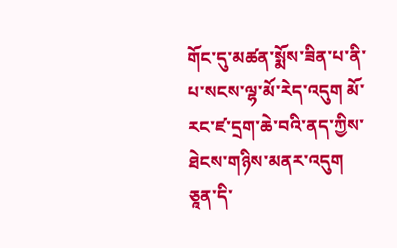གོང་དུ་མཚན་སྨོས་ཟིན་པ་ནི་པ་སངས་ལྷ་མོ་རེད་འདུག མོ་རང་ཛ་དྲག་ཆེ་བའི་ནད་ཀྱིས་ཐེངས་གཉིས་མནར་འདུག ཅཱན་དི་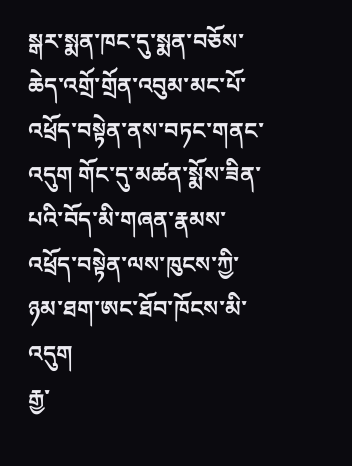སྒར་སྨན་ཁང་དུ་སྨན་བཅོས་ཆེད་འགྲོ་གྲོན་འབུམ་མང་པོ་འཕྲོད་བསྟེན་ནས་བཏང་གནང་འདུག གོང་དུ་མཚན་སྨོས་ཟིན་པའི་བོད་མི་གཞན་རྣམས་འཕྲོད་བསྟེན་ལས་ཁུངས་ཀྱི་ཉམ་ཐག་ཨང་ཐོབ་ཁོངས་མི་འདུག
རྒྱ་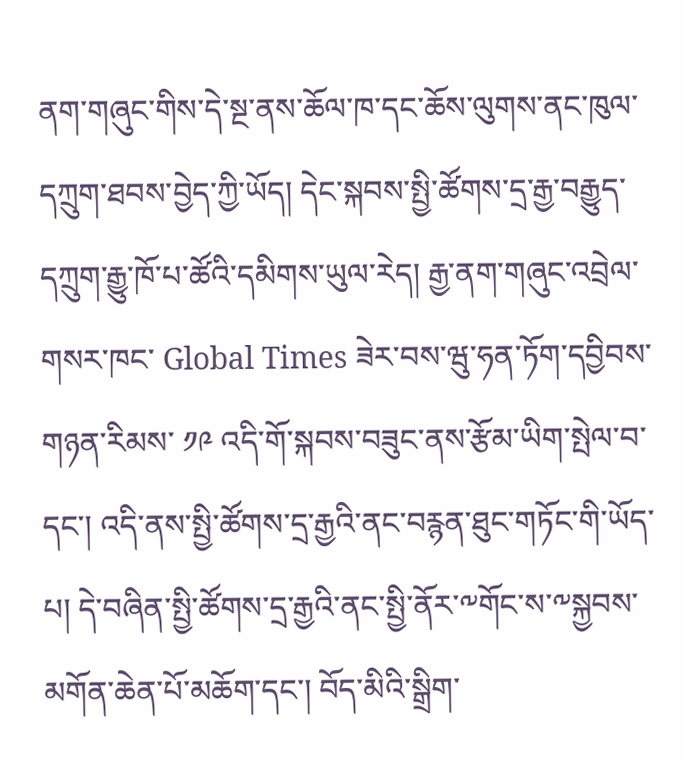ནག་གཞུང་གིས་དེ་སྔ་ནས་ཆོལ་ཁ་དང་ཆོས་ལུགས་ནང་ཁུལ་དཀྲུག་ཐབས་བྱེད་ཀྱི་ཡོད། དེང་སྐབས་སྤྱི་ཚོགས་དྲ་རྒྱ་བརྒྱུད་དཀྲུག་རྒྱུ་ཁོ་པ་ཚོའི་དམིགས་ཡུལ་རེད། རྒྱ་ནག་གཞུང་འབྲེལ་གསར་ཁང་ Global Times ཟེར་བས་ཝུ་ཧན་ཏོག་དབྱིབས་གཉན་རིམས་ ༡༩ འདི་གོ་སྐབས་བཟུང་ནས་རྩོམ་ཡིག་སྤེལ་བ་དང་། འདི་ནས་སྤྱི་ཚོགས་དྲ་རྒྱའི་ནང་བརྙན་ཐུང་གཏོང་གི་ཡོད་པ། དེ་བཞིན་སྤྱི་ཚོགས་དྲ་རྒྱའི་ནང་སྤྱི་ནོར་༸གོང་ས་༸སྐྱབས་མགོན་ཆེན་པོ་མཆོག་དང་། བོད་མིའི་སྒྲིག་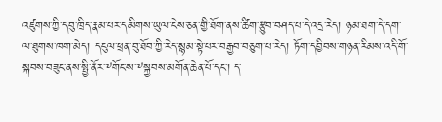འཛུགས་ཀྱི་དབུ་ཁྲིད་རྣམ་པར་དམིགས་ཡུལ་ངེས་ཅན་གྱི་ཐོག་ནས་ཚིག་རྩུབ་བཤད་པ་དེ་འདྲ་རེད། ཉམ་ཐག་དེ་དག་ལ་ཐུགས་ཁག་མེད། དངུལ་ཕྲན་བུ་ཐོབ་ཀྱི་རེད་སྙམ་སྟེ་པར་བརྒྱབ་བཅུག་པ་རེད། ཏོག་དབྱིབས་གཉན་རིམས་འདི་གོ་སྐབས་བཟུང་ནས་སྤྱི་ནོར་༸གོང་ས་༸སྐྱབས་མགོན་ཆེན་པོ་དང་། ད་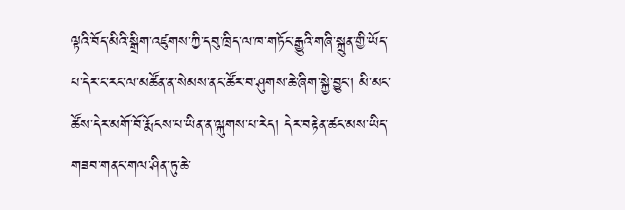ལྟའི་བོད་མིའི་སྒྲིག་འཛུགས་ཀྱི་དབུ་ཁྲིད་ལ་ཁ་གཏོང་རྒྱུའི་གཞི་སྐྲུན་གྱི་ཡོད་པ་དེར་ང་རང་ལ་མཚོན་ན་སེམས་ནང་ཚོར་བ་ཤུགས་ཆེ་ཞིག་སྐྱེ་བྱུང་། མི་མང་ཚོས་དེར་མགོ་བོ་རྨོངས་པ་ཡིན་ན་ལྐུགས་པ་རེད། དེར་བརྟེན་ཚང་མས་ཡིད་གཟབ་གནང་གལ་ཤིན་ཏུ་ཆེ་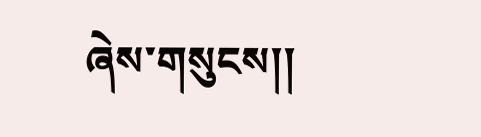ཞེས་གསུངས།།